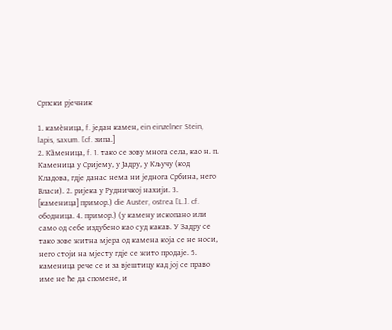Српски рјечник

1. камѐница, f. један камен, ein einzelner Stein, lapis, saxum. [cf. зипа.]
2. Ка̏меница, f. 1. тако се зову многа села, као н. п. Каменица у Сријему, у Јадру, у Кључу (код Кладова, гдје данас нема ни једнога Србина, него Власи). 2. ријека у Рудничкој нахији. 3.  [каменица] примор.) die Auster, ostrea [L.]. cf. ободница. 4. примор.) (у камену ископано или само од себе издубено као суд какав. У Задру се тако зове житна мјера од камена која се не носи, него стоји на мјесту гдје се жито продаје. 5. каменица рече се и за вјештицу кад јој се право име не ће да спомене, и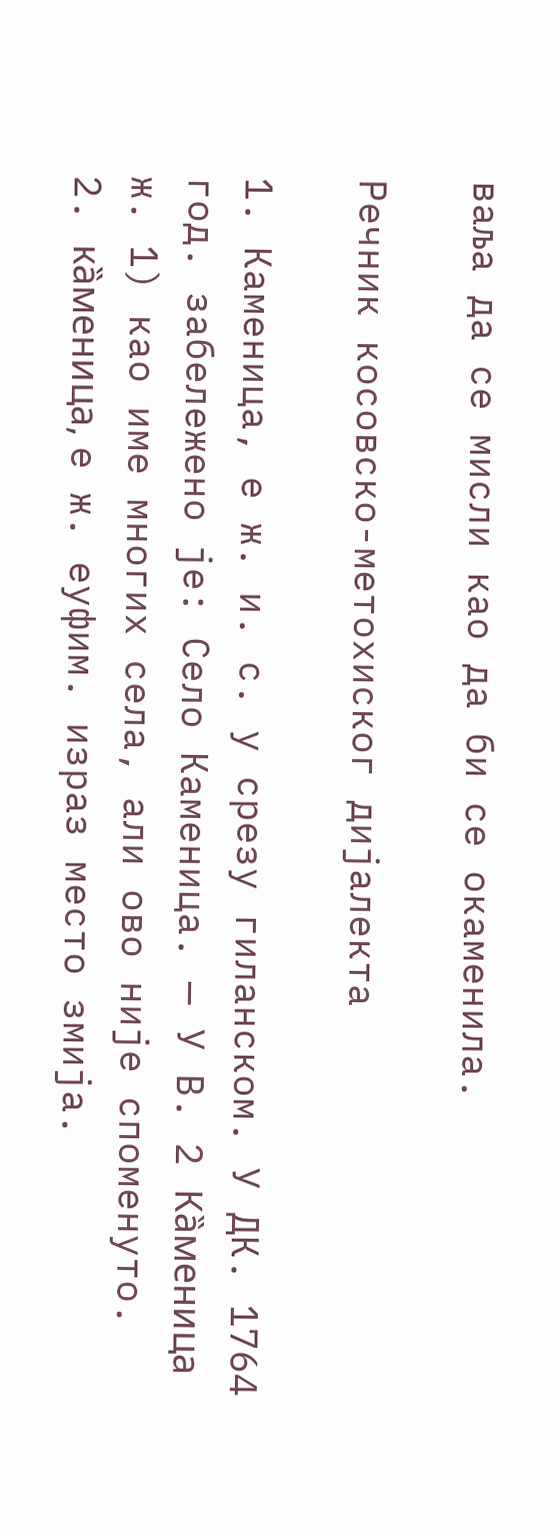ваља да се мисли као да би се окаменила.

Речник косовско-метохиског дијалекта

1. Каменица, е ж. и. с. у срезу гиланском. У ДК. 1764 год. забележено је: Село Каменица. — У В. 2 Ка̏меница ж. 1) као име многих села, али ово није споменуто.
2. ка̏меница, е ж. еуфим. израз место змија.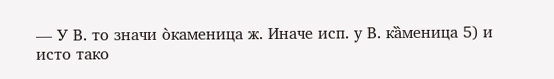— У В. то значи о̀каменица ж. Иначе исп. у В. ка̏меница 5) и исто тако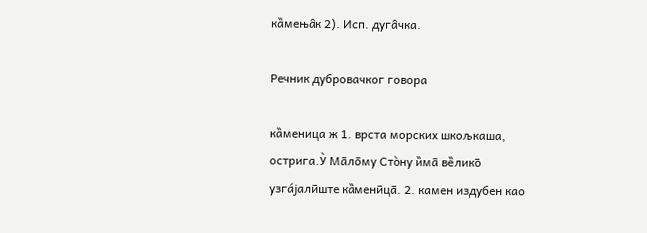ка̏мења̑к 2). Исп. дуга̑чка.

Речник дубровачког говора

ка̏меница ж 1. врста морских шкољкаша, острига.У̀ Ма̄ло̄му Сто̀ну и̏ма̄ ве̏лико̄ узга́јалӣште ка̏менӣца̄. 2. камен издубен као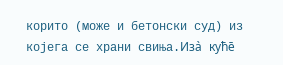корито (може и бетонски суд) из којега се храни свиња.Иза̀ куће̄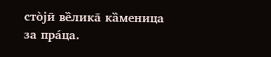сто̀јӣ ве̏лика̄ ка̏меница за пра́ца.